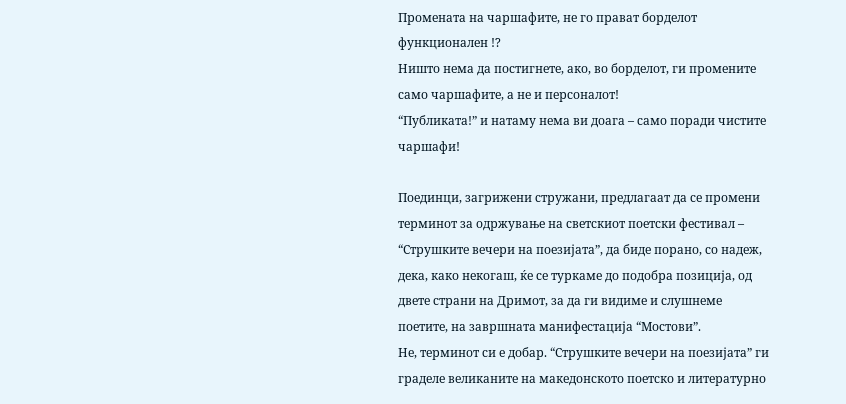Промената на чаршафите, не го прават борделот функционален !?
Ништо нема да постигнете, ако, во борделот, ги промените само чаршафите, а не и персоналот!
“Публиката!” и натаму нема ви доага – само поради чистите чаршафи!

Поединци, загрижени стружани, предлагаат да се промени терминот за одржување на светскиот поетски фестивал – “Струшките вечери на поезијата”, да биде порано, со надеж, дека, како некогаш, ќе се туркаме до подобра позиција, од двете страни на Дримот, за да ги видиме и слушнеме поетите, на завршната манифестација “Мостови”.
Не, терминот си е добар. “Струшките вечери на поезијата” ги граделе великаните на македонското поетско и литературно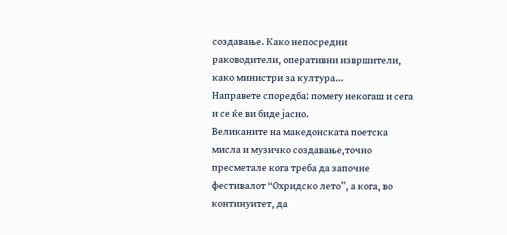создавање. Како непосредни раководители, оперативни извршители, како министри за култура…
Направете споредба: помегу некогаш и сега и се ќе ви биде јасно.
Великаните на македонската поетска мисла и музичко создавање,точно пресметале кога треба да започне фестивалот “Охридско лето”, а кога, во континуитет, да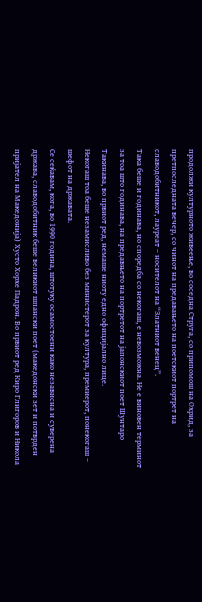продолжи културното живеење, во соседна Струга, со припомош на Охрид, за претпоследната вечер, со чинот на предавањето на поетскиот портрет на славодобитникот, лауреат – носителот на “Златниот венец”.
Така беше и годинава, но споредба со некогаш, е невозможна. Не е виновен терминот за тоа што годинава, на предавњето на портретот на јапонскиот поет Шунтаро Такинава, во првиот ред, немаше ниоту едно официјално лице.
Некогаш тоа беше незамисливо без министерот за култура, премиерот, понекогаш – шефот на државата.
Се сеќавам, кога, во 1990 година, штотуку осамостоени како независна и суверена држава, славодобитник беше великиот шпански поет (македонски зет и потврден пријател на Македонија) Хусто Хорхе Падрон. Во првиот ред Киро Глигоров и Никола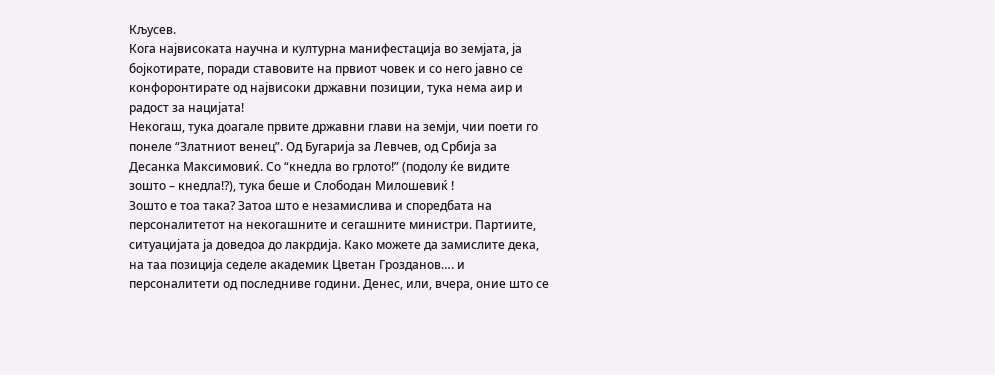Кљусев.
Кога највисоката научна и културна манифестација во земјата, ја бојкотирате, поради ставовите на првиот човек и со него јавно се конфоронтирате од највисоки државни позиции, тука нема аир и радост за нацијата!
Некогаш, тука доагале првите државни глави на земји, чии поети го понеле “Златниот венец”. Од Бугарија за Левчев, од Србија за Десанка Максимовиќ. Со “кнедла во грлото!” (подолу ќе видите зошто – кнедла!?), тука беше и Слободан Милошевиќ !
Зошто е тоа така? Затоа што е незамислива и споредбата на персоналитетот на некогашните и сегашните министри. Партиите, ситуацијата ја доведоа до лакрдија. Како можете да замислите дека, на таа позиција седеле академик Цветан Грозданов…. и персоналитети од последниве години. Денес, или, вчера, оние што се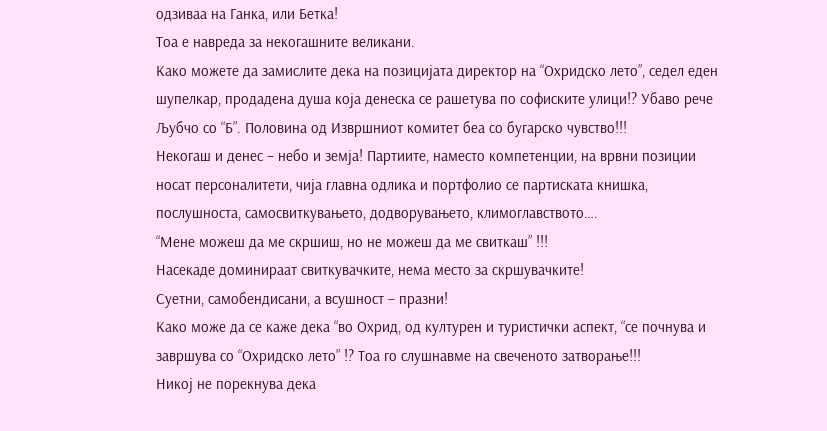одзиваа на Ганка, или Бетка!
Тоа е навреда за некогашните великани.
Како можете да замислите дека на позицијата директор на “Охридско лето”, седел еден шупелкар, продадена душа која денеска се рашетува по софиските улици!? Убаво рече Љубчо со “Б”. Половина од Извршниот комитет беа со бугарско чувство!!!
Некогаш и денес – небо и земја! Партиите, наместо компетенции, на врвни позиции носат персоналитети, чија главна одлика и портфолио се партиската книшка, послушноста, самосвиткувањето, додворувањето, климоглавството….
“Мене можеш да ме скршиш, но не можеш да ме свиткаш” !!!
Насекаде доминираат свиткувачките, нема место за скршувачките!
Суетни, самобендисани, а всушност – празни!
Како може да се каже дека “во Охрид, од културен и туристички аспект, “се почнува и завршува со “Охридско лето” !? Тоа го слушнавме на свеченото затворање!!!
Никој не порекнува дека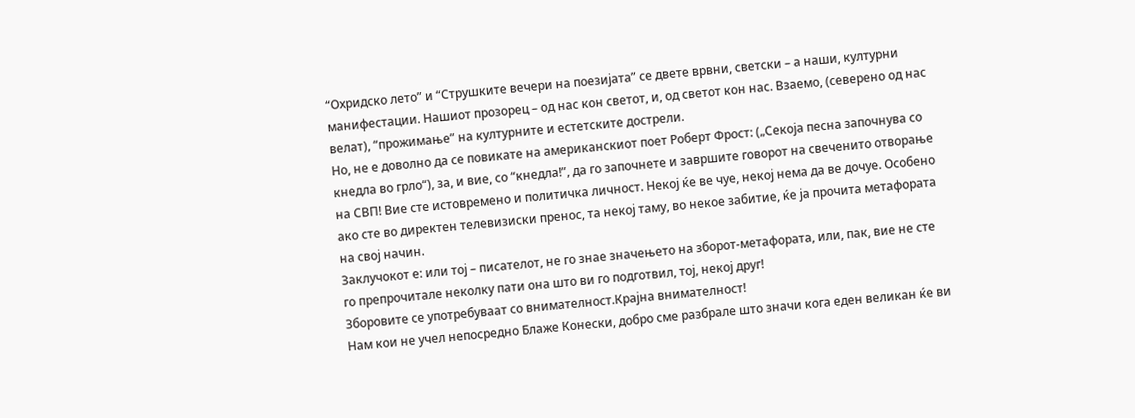“Охридско лето” и “Струшките вечери на поезијата” се двете врвни, светски – а наши, културни манифестации. Нашиот прозорец – од нас кон светот, и, од светот кон нас. Взаемо, (северено од нас велат), “прожимање” на културните и естетските дострели.
Но, не е доволно да се повикате на американскиот поет Роберт Фрост: („Секоја песна започнува со кнедла во грло“), за, и вие, со “кнедла!”, да го започнете и завршите говорот на свеченито отворање на СВП! Вие сте истовремено и политичка личност. Некој ќе ве чуе, некој нема да ве дочуе. Особено ако сте во директен телевизиски пренос, та некој таму, во некое забитие, ќе ја прочита метафората на свој начин.
Заклучокот е: или тој – писателот, не го знае значењето на зборот-метафората, или, пак, вие не сте го препрочитале неколку пати она што ви го подготвил, тој, некој друг!
Зборовите се употребуваат со внимателност.Крајна внимателност!
Нам кои не учел непосредно Блаже Конески, добро сме разбрале што значи кога еден великан ќе ви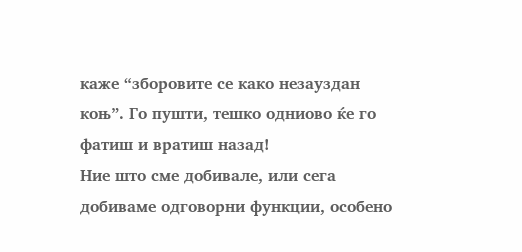каже “зборовите се како незауздан коњ”. Го пушти, тешко одниово ќе го фатиш и вратиш назад!
Ние што сме добивале, или сега добиваме одговорни функции, особено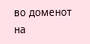во доменот на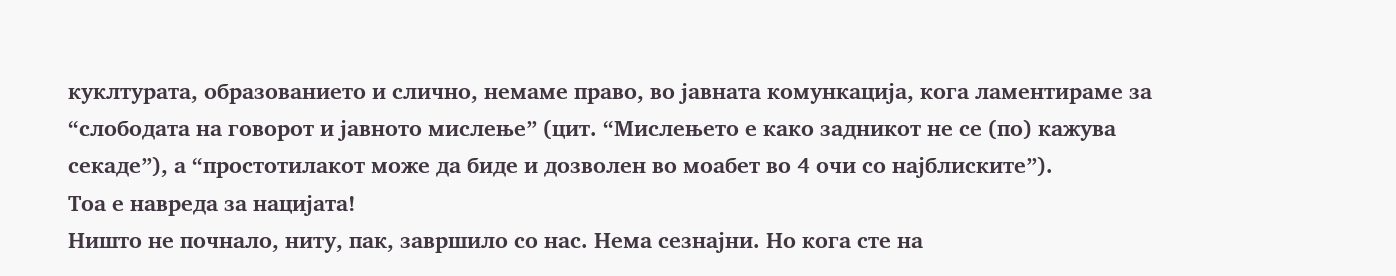куклтурата, образованието и слично, немаме право, во јавната комункација, кога ламентираме за “слободата на говорот и јавното мислење” (цит. “Мислењето е како задникот не се (по) кажува секаде”), а “простотилакот може да биде и дозволен во моабет во 4 очи со најблиските”).
Тоа е навреда за нацијата!
Ништо не почнало, ниту, пак, завршило со нас. Нема сезнајни. Но кога сте на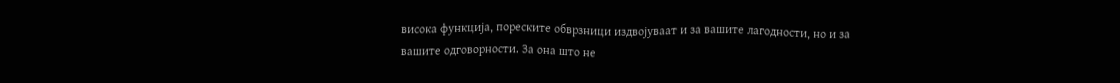висока функција, пореските обврзници издвојуваат и за вашите лагодности, но и за вашите одговорности. За она што не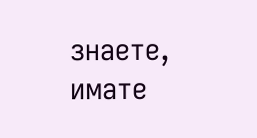знаете, имате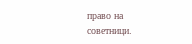правo на советници.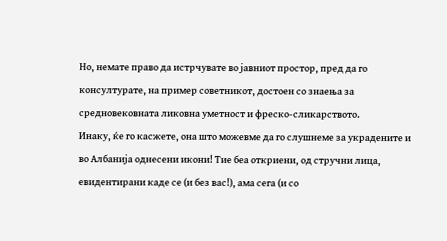Но, немате право да истрчувате во јавниот простор, пред да го консултурате, на пример советникот, достоен со знаења за средновековната ликовна уметност и фреско-сликарството.
Инаку, ќе го касжете, она што можевме да го слушнеме за украдените и во Албанија однесени икони! Тие беа откриени, од стручни лица, евидентирани каде се (и без вас!), ама сега (и со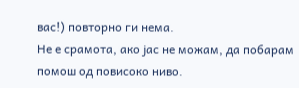вас!) повторно ги нема.
Не е срамота, ако јас не можам, да побарам помош од повисоко ниво.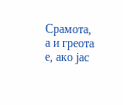Срамота, а и греота е, ако јас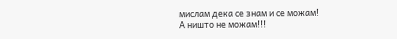мислам дека се знам и се можам!
А ништо не можам!!!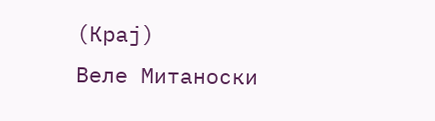(Крај)
Веле Митаноски